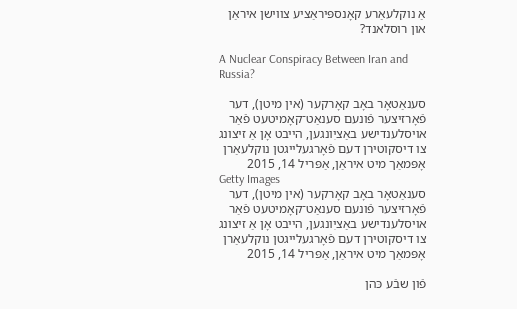אַ נוקלעאַרע קאָנספּיראַציע צווישן איראַן און רוסלאנד?

A Nuclear Conspiracy Between Iran and Russia?

סענאַטאָר באָב קאָרקער (אין מיטן), דער פֿאָרזיצער פֿונעם סענאַט־קאָמיטעט פֿאַר אויסלענדישע באַציִונגען, הייבט אָן אַ זיצונג צו דיסקוטירן דעם פֿאָרגעלייגטן נוקלעאַרן אָפּמאַך מיט איראַן, אַפּריל 14, 2015
Getty Images
סענאַטאָר באָב קאָרקער (אין מיטן), דער פֿאָרזיצער פֿונעם סענאַט־קאָמיטעט פֿאַר אויסלענדישע באַציִונגען, הייבט אָן אַ זיצונג צו דיסקוטירן דעם פֿאָרגעלייגטן נוקלעאַרן אָפּמאַך מיט איראַן, אַפּריל 14, 2015

פֿון שבֿע כּהן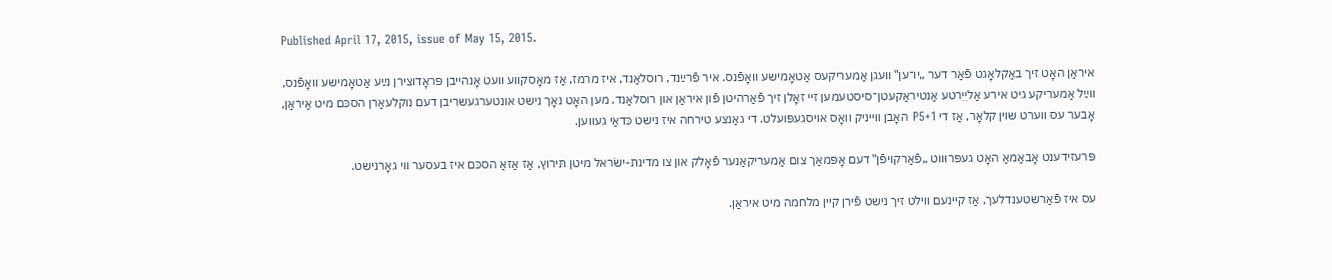Published April 17, 2015, issue of May 15, 2015.

איראַן האָט זיך באַקלאָגט פֿאַר דער „יו־ען‟ וועגן אַמעריקעס אַטאָמישע וואָפֿנס. איר פֿרײַנד, רוסלאַנד, איז מרמז, אַז מאָסקווע וועט אָנהייבן פּראָדוצירן נײַע אַטאָמישע וואָפֿנס, ווײַל אַמעריקע גיט אירע אַליִיִרטע אַנטיראַקעטן־סיסטעמען זיי זאָלן זיך פֿאַרהיטן פֿון איראַן און רוסלאַנד. מען האָט נאָך נישט אונטערגעשריבן דעם נוקלעאַרן הסכּם מיט אַיראַן, אָבער עס ווערט שוין קלאָר, אַז די P5+1 האָבן ווייניק וואָס אויסגעפּועלט. די גאַנצע טירחה איז נישט כּדאַי געווען.

פּרעזידענט אָבאַמאַ האָט געפּרוּווט „פֿאַרקויפֿן‟ דעם אָפּמאַך צום אַמעריקאַנער פֿאָלק און צו מדינת-ישׂראל מיטן תּירוץ, אַז אַזאַ הסכּם איז בעסער ווי גאָרנישט.

עס איז פֿאַרשטענדלעך, אַז קיינעם ווילט זיך נישט פֿירן קיין מלחמה מיט איראַן.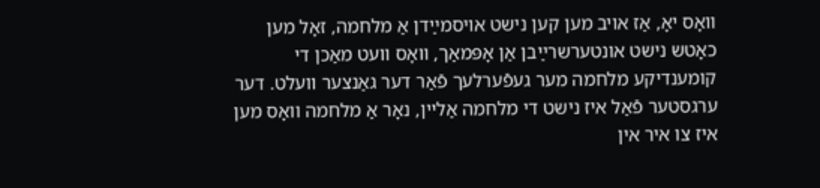וואָס יאָ, אַז אויב מען קען נישט אויסמײַדן אַ מלחמה, זאָל מען כאָטש נישט אונטערשרײַבן אַן אָפּמאַך, וואָס וועט מאַכן די קומענדיקע מלחמה מער געפֿערלעך פֿאַר דער גאַנצער וועלט. דער ערגסטער פֿאַל איז נישט די מלחמה אַליין, נאָר אַ מלחמה וואָס מען איז צו איר אין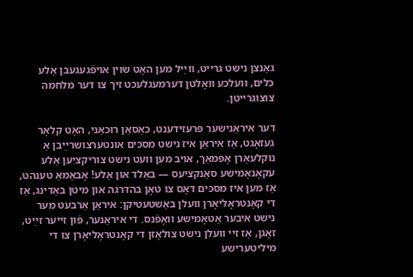גאַנצן נישט גרייט, ווײַל מען האָט שוין אויפֿגעגעבן אַלע כּלים, וועלכע וואָלטן דערמעגלעכט זיך צו דער מלחמה צוצוגרייטן.

דער איראַנישער פּרעזידענט, כאַסאַן רוכאַני, האָט קלאָר געזאָגט, אַז איראַן איז נישט מסכּים אונטערצושרײַבן אַ נוקלעאַרן אָפּמאַך, אויב מען וועט נישט צוריקציִען אַלע עקאָנאָמישע סאַנקציעס — באַלד און אַלע! אָבאַמאַ טענהט, אַז מען איז מסכּים דאָס צו טאָן בהדרגה און מיטן באַדינג, אַז די קאָנטראָליאָרן וועלן באַשטעטיקן: איראַן אַרבעט מער נישט איבער אַטאָמישע וואָפֿנס. די איראַנער, פֿון זייער זײַט, זאָגן, אַז זיי וועלן נישט צולאָזן די קאָנטראָליאָרן צו די מיליטערישע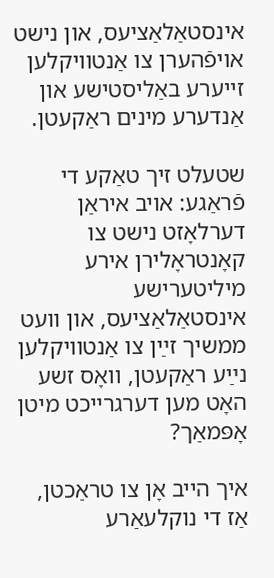אינסטאַלאַציעס, און נישט אויפֿהערן צו אַנטוויקלען זייערע באַליסטישע און אַנדערע מינים ראַקעטן.

שטעלט זיך טאַקע די פֿראַגע: אויב איראַן דערלאָזט נישט צו קאָנטראָלירן אירע מיליטערישע אינסטאַלאַציעס, און וועט ממשיך זײַן צו אַנטוויקלען נײַע ראַקעטן, וואָס זשע האָט מען דערגרייכט מיטן אָפּמאַך?

איך הייב אָן צו טראַכטן, אַז די נוקלעאַרע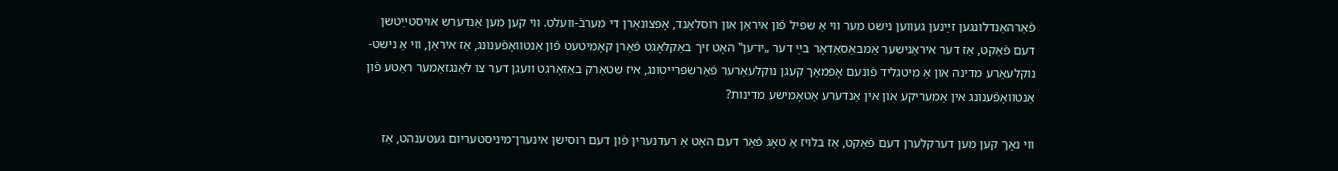פֿאַרהאַנדלונגען זײַנען געווען נישט מער ווי אַ שפּיל פֿון איראַן און רוסלאַנד, אָפּצונאַרן די מערבֿ-וועלט. ווי קען מען אַנדערש אויסטײַטשן דעם פֿאַקט, אַז דער איראַנישער אַמבאַסאַדאָר בײַ דער „יו־ען‟ האָט זיך באַקלאָגט פֿאַרן קאָמיטעט פֿון אַנטוואָפֿענונג, אַז איראַן, ווי אַ נישט-נוקלעאַרע מדינה און אַ מיטגליד פֿונעם אָפּמאַך קעגן נוקלעאַרער פֿאַרשפּרייטונג, איז שטאַרק באַזאָרגט וועגן דער צו לאַנגזאַמער ראַטע פֿון אַנטוואָפֿענונג אין אַמעריקע און אין אַנדערע אַטאָמישע מדינות?

ווי נאָך קען מען דערקלערן דעם פֿאַקט, אַז בלויז אַ טאָג פֿאַר דעם האָט אַ רעדנערין פֿון דעם רוסישן אינערן־מיניסטעריום געטענהט, אַז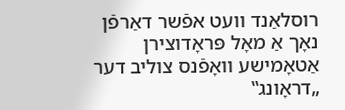רוסלאַנד וועט אפֿשר דאַרפֿן נאָך אַ מאָל פּראָדוצירן אַטאָמישע וואָפֿנס צוליב דער „דראָונג‟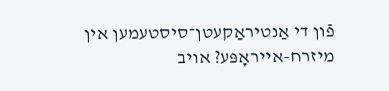פֿון די אַנטיראַקעטן־סיסטעמען אין מיזרח-אייראָפּע? אויב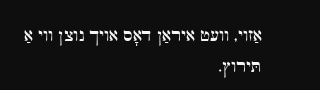אַזוי, וועט איראַן דאָס אויך נוצן ווי אַ תּירוץ.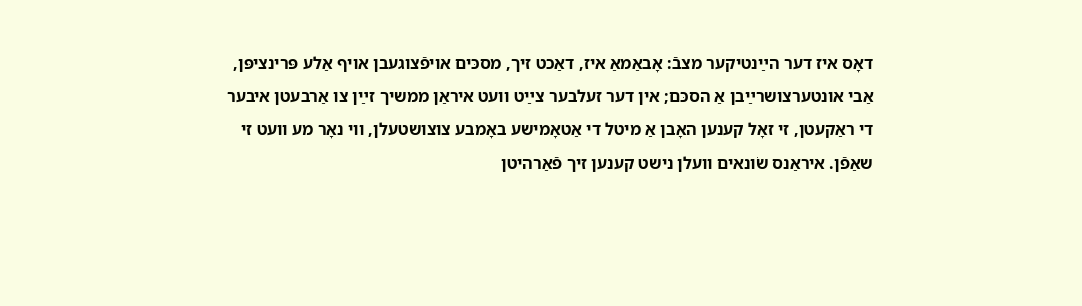דאָס איז דער הײַנטיקער מצבֿ: אָבאַמאַ איז, דאַכט זיך, מסכּים אויפֿצוגעבן אויף אַלע פּרינציפּן, אַבי אונטערצושרײַבן אַ הסכּם; אין דער זעלבער צײַט וועט איראַן ממשיך זײַן צו אַרבעטן איבער די ראַקעטן, זי זאָל קענען האָבן אַ מיטל די אַטאָמישע באָמבע צוצושטעלן, ווי נאָר מע וועט זי שאַפֿן. איראַנס שׂונאים וועלן נישט קענען זיך פֿאַרהיטן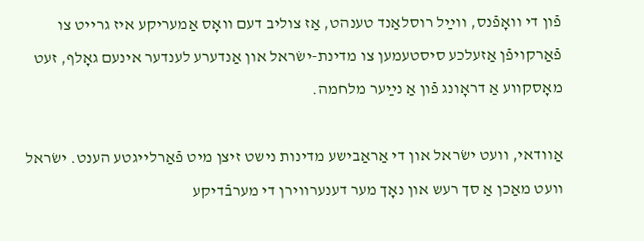פֿון די וואָפֿנס, ווײַל רוסלאַנד טענהט, אַז צוליב דעם וואָס אַמעריקע איז גרייט צו פֿאַרקויפֿן אַזעלכע סיסטעמען צו מדינת-ישׂראל און אַנדערע לענדער אינעם גאָלף, זעט מאָסקווע אַ דראָונג פֿון אַ נײַער מלחמה.

אַוודאי, וועט ישׂראל און די אַראַבישע מדינות נישט זיצן מיט פֿאַרלייגטע הענט. ישׂראל וועט מאַכן אַ סך רעש און נאָך מער דענערווירן די מערבֿדיקע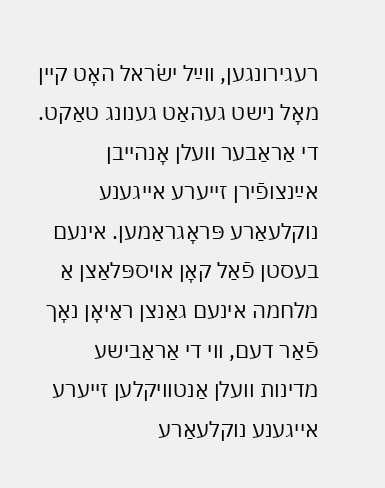רעגירונגען, ווײַל ישׂראל האָט קיין מאָל נישט געהאַט גענונג טאַקט. די אַראַבער וועלן אָנהייבן אײַנצופֿירן זייערע אייגענע נוקלעאַרע פּראָגראַמען. אינעם בעסטן פֿאַל קאָן אויספּלאַצן אַ מלחמה אינעם גאַנצן ראַיאָן נאָך פֿאַר דעם, ווי די אַראַבישע מדינות וועלן אַנטוויקלען זייערע אייגענע נוקלעאַרע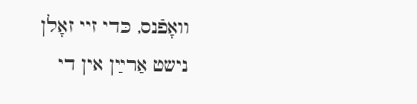וואָפֿנס, כּדי זיי זאָלן נישט אַרײַן אין די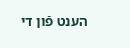הענט פֿון די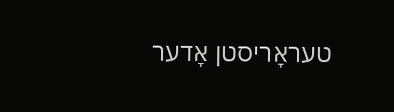טעראָריסטן אָדער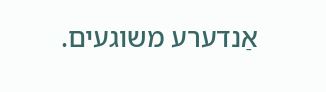אַנדערע משוגעים.